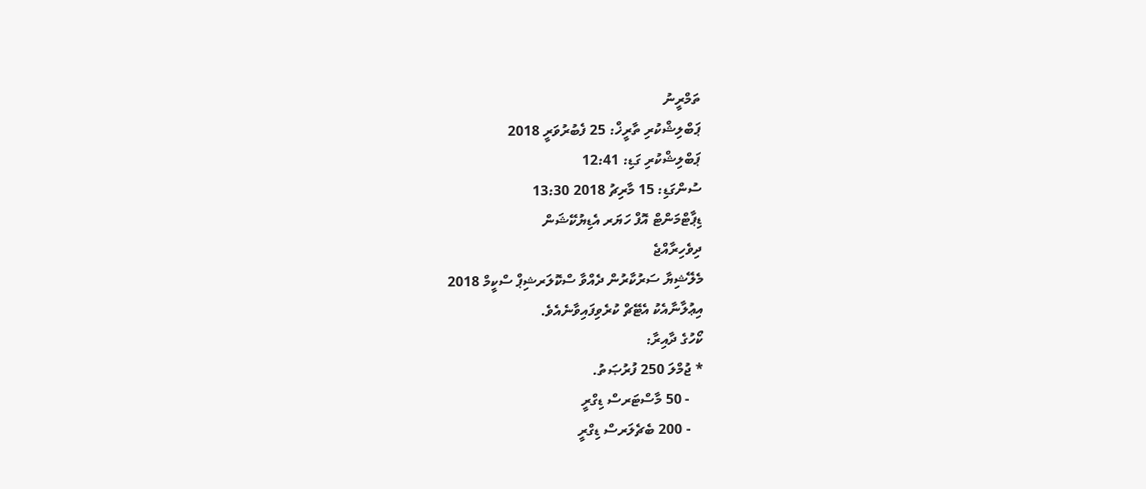ތަމްރީނު
ޕަބްލިޝްކުރި ތާރީޚް: 25 ފެބުރުވަރީ 2018
ޕަބްލިޝްކުރި ގަޑި: 12:41
ސުންގަޑި: 15 މާރިޗު 2018 13:30
ޑިޕާޓްމަންޓް އޮފް ހަޔަރ އެޑިޔުކޭޝަން
ދިވެހިރާއްޖެ
މެލޭޝިޔާ ސަރުކާރުން ދެއްވާ ސްކޮލަރޝިޕް ސްކީމް 2018
އިޢުލާނާއެކު އެޓޭޗް ކުރެވިފައިވާނެއެވެ.
ކޯހުގެ ދާއިރާ:
* ޖުމްލަ 250 ފުރުޞަތު.
    - 50 މާސްޓަރސް ޑިގްރީ
    - 200 ބެޗެލަރސް ޑިގްރީ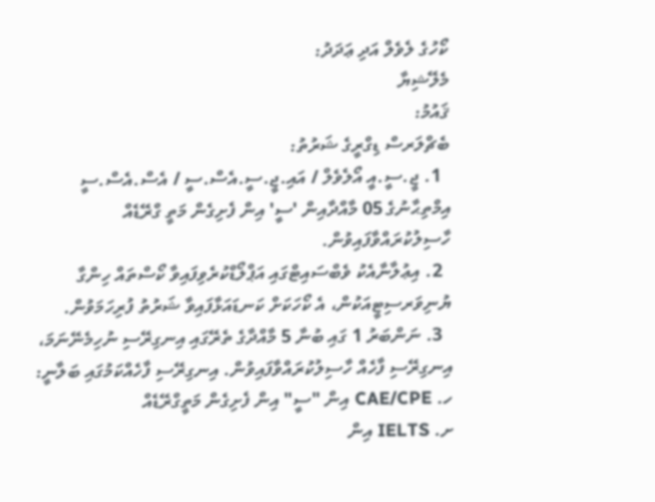ކޯހުގެ ލެވެލް އަދި ޢަދަދު:
މެލޭޝިޔާ
ޤައުމު:
ބެޗްލަރސް ޑިގްރީގެ ޝަރުތު:
  1. ޖީ.ސީ.އީ އޯލެވެލް / އައި.ޖީ.ސީ.އެސް.ސީ / އެސް.އެސް.ސީ އިމްތިޙާނުގެ 05 މާއްދާއިން 'ސީ' އިން ފެށިގެން މަތީ ގްރޭޑެއް ހާސިލުކުރައްވާފައިވުން.
  2. އިޢުލާނާއެކު ވެބްސައިޓްގައި އަޕްލޯޑްކުރެވިފައިވާ ކޯސްތައް ހިންގާ ޔުނިވަރސިޓީއަކުން، އެ ކޯހަކަށް ކަނޑައަޅާފައިވާ ޝަރުތު ފުރިހަމަވުން.
  3. ނަންބަރު 1 ގައި ބުނާ 5 މާއްދާގެ ތެރޭގައި އިނގިރޭސި ނުހިމެނޭނަމަ، އިނގިރޭސި ފާހެއް ހާސިލުކުރައްވާފައިވުން. އިނގިރޭސި ފާހެއްކަމުގައި ބަލާނީ:
ހ. CAE/CPE އިން "ސީ" އިން ފެށިގެން މަތީގްރޭޑެއް
ށ. IELTS އިން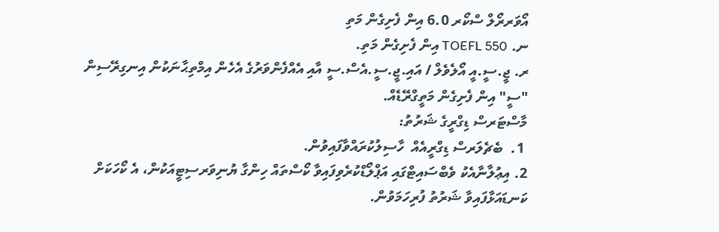އޯވަރރޯލް ސްކޯރ 6.0 އިން ފެށިގެން މަތި
ނ. TOEFL 550 އިން ފެށިގެން މަތި.
ރ. ޖީ.ސީ.އީ އޯލެވެލް / އައި.ޖީ.ސީ.އެސް.ސީ އާއި އެއްފެންވަރުގެ އެހެން އިމްތިޙާނަކުން އިނގިރޭސިން "ސީ" އިން ފެށިގެން މަތީގްރޭޑެއް.
މާސްޓަރސް ޑިގްރީގެ ޝަރުތު:
 1.  ބެޗެލަރސް ޑިގްރީއެއް  ހާސިލުކުރައްވާފައިވުން.
2. އިޢުލާނާއެކު ވެބްސައިޓްގައި އަޕްލޯޑްކުރެވިފައިވާ ކޯސްތައް ހިންގާ ޔުނިވަރސިޓީއަކުން، އެ ކޯހަކަށް ކަނޑައަޅާފައިވާ ޝަރުތު ފުރިހަމަވުން.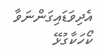އެދިވަޑައިގަންނަވާ ކޯހަކާގުޅޭ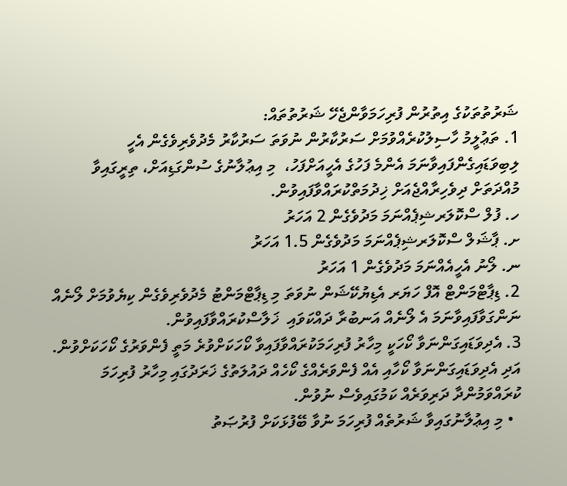ޝަރުތުތަކުގެ އިތުރުން ފުރިހަމަވާންޖެހޭ ޝަރުތުތައް:
1. ތަޢުލީމު ހާސިލުކުރެއްވުމަށް ސަރުކާރުން ނުވަތަ ސަރުކާރު މެދުވެރިވެގެން އެހީ ލިބިވަޑައިގެންފައިވާނަމަ އެންމެ ފަހުގެ އެހީއަށްފަހު،  މި އިޢުލާނުގެ ސުންގަޑިއަށް، ތިރީގައިވާ މުއްދަތަށް ދިވެހިރާއްޖެއަށް ޚިދުމަތްކުރައްވާފައިވުން.
ހ. ފުލް ސްކޮލަރޝިޕެއްނަމަ މަދުވެގެން 2 އަހަރު
ށ. ޕާޝަލް ސްކޮލަރޝިޕެއްނަމަ މަދުވެގެން 1.5 އަހަރު
ނ. ލޯނު އެހީއެއްނަމަ މަދުވެގެން 1 އަހަރު
2. ޑިޕާޓްމަންޓް އޮފް ހަޔަރ އެޑިޔުކޭޝަން ނުވަތަ މި ޑިޕާޓްމަންޓު މެދުވެރިވެގެން ކިޔެވުމަށް ލޯނެއް ނަންގަވާފައިވާނަމަ އެ ލޯނެއް އަނބުރާ ދައްކަވައި  ޚަލާސްކުރައްވާފައިވުން.
3. އެދިވަޑައިގަންނަވާ ކޯހަކީ މިހާރު ފުރިހަމަކުރައްވާފައިވާ ކޯހަކަށްވުރެ މަތީ ފެންވަރުގެ ކޯހަކަށްވުން. އަދި އެދިވަޑައިގަންނަވާ ކޯހާއި އެއް ފެންވަރެއްގެ ކޯހެއް ދައުލަތުގެ ޚަރަދުގައި މިހާރު ފުރިހަމަ ކުރައްވަމުންދާ ދަރިވަރެއް ކަމުގައިވެސް ނުވުން.
  • މި އިޢުލާނުގައިވާ ޝަރުތެއް ފުރިހަމަ ނުވާ ބޭފުޅަކަށް ފުރުޞަތު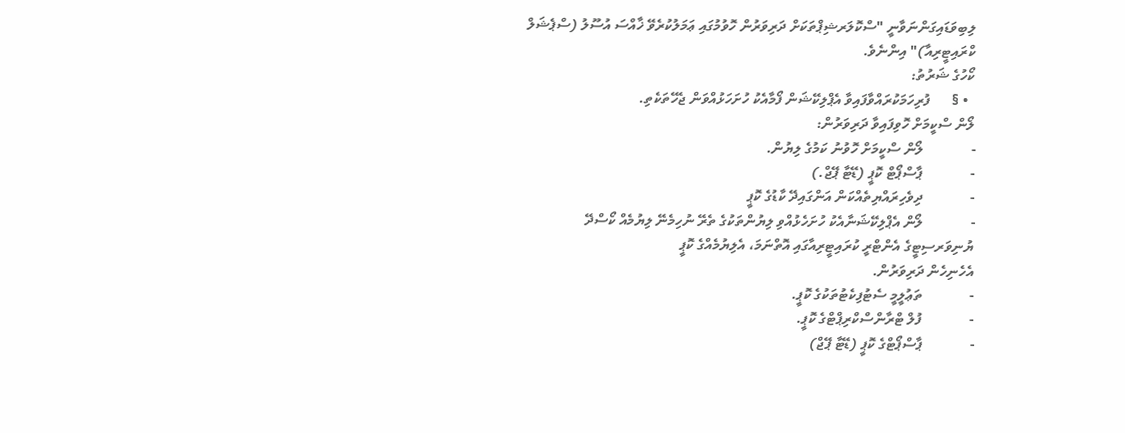ލިބިވަޑައިގަންނަވާނީ "ސްކޮލަރޝިޕްތަކަށް ދަރިވަރުން ހޮވުމުގައި ޢަމަލުކުރެވޭ ޚާއްސަ އުސޫލު (ސްޕެޝަލް ކްރައިޓީރިއާ)" އިންނެވެ.
ކޯހުގެ ޝަރުތު:
  • §      ފުރިހަމަކުރައްވާފައިވާ އެޕްލިކޭޝަން ފޯމާއެކު ހުށަހަޅުއްވަން ޖެހޭތަކެތި.
ލޯން ސްކީމަށް ހޮވިފައިވާ ދަރިވަރުން:
-             ލޯން ސްކީމަށް ހޮވުނު ކަމުގެ ލިޔުން.
-             ޕާސްޕޯޓް ކޮޕީ (ޑޭޓާ ޕޭޖް.)
-             ދިވެހިރައްޔިތެއްކަން އަންގައިދޭ ކާޑުގެ ކޮޕީ
-             ލޯން އެޕްލިކޭޝަނާއެކު ހުށަހެޅުއްވި ލިޔުންތަކުގެ ތެރޭ ނުހިމެނޭ ލިޔުމެއް ކޯސްދޭ ޔުނިވަރސިޓީގެ އެންޓްރީ ކުރައިޓީރިއާގައި އޮތްނަމަ، އެލިޔުމެއްގެ ކޮޕީ
އެހެނިހެން ދަރިވަރުން.
-             ތަޢުލީމީ ސެޓުފިކެޓުތަކުގެ ކޮޕީ.
-             ފުލް ޓްރާންސްކްރިޕްޓްގެ ކޮޕީ.
-             ޕާސްޕޯޓްގެ ކޮޕީ (ޑޭޓާ ޕޭޖް)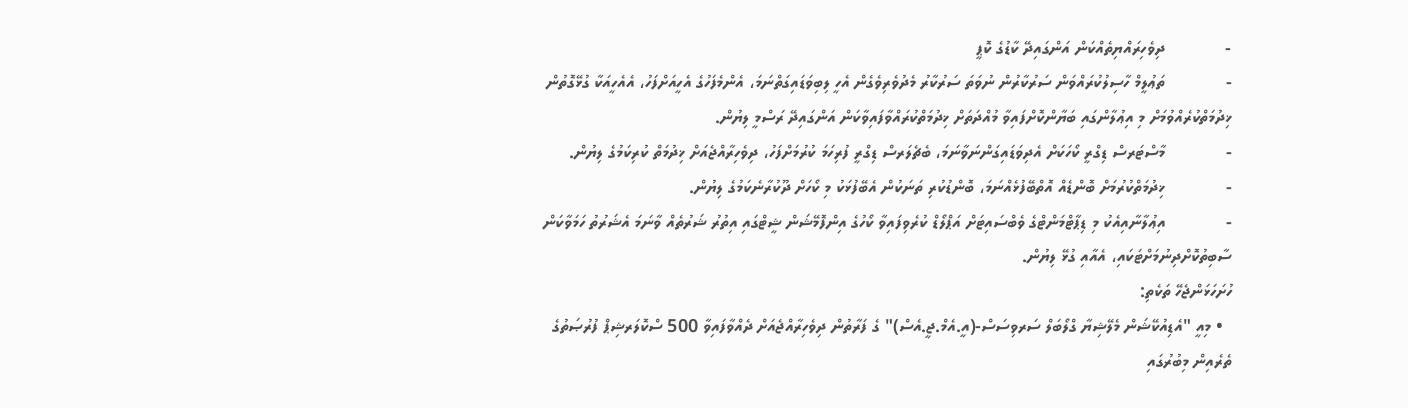-             ދިވެހިރައްޔިތެއްކަން އަންގައިދޭ ކާޑުގެ ކޮޕީ
-             ތަޢުލީމް ހާސިލުކުރައްވަން ސަރުކާރުން ނުވަތަ ސަރުކާރު މެދުވެރިވެގެން އެހީ ލިބިވަޑައިގަތްނަމަ، އެންމެފަހުގެ އެހީއަށްފަހު، އެއެހީއަކާ ގުޅޭގޮތުން ޚިދުމަތްކުރެއްވުމަށް މި އިޢުލާންގައި ބަޔާންކޮށްފައިވާ މުއްދަތަށް ޚިދުމަތްކުރައްވާފައިވާކަން އަންގައިދޭ ރަސްމީ ލިޔުން.
-             މާސްޓަރސް ޑިގްރީ ކޯހަކަށް އެދިވަޑައިގަންނަވާނަމަ، ބެޗެލަރސް ޑިގްރީ ފުރިހަމަ ކުރުމަށްފަހު، ދިވެހިރާއްޖެއަށް ޚިދުމަތް ކުރިކަމުގެ ލިޔުން.
-             ޚިދުމަތްކުރުމަށް ބޮންޑެއް އޮތްބޭފުޅެއްނަމަ، ބޮންޑުކުރި ތަނަކުން އެބޭފުޅަކު މި ކޯހަށް ދޫކުރާނެކަމުގެ ލިޔުން.
-             އިޢުލާނާއިއެކު މި ޑިޕާޓްމަންޓްގެ ވެބްސައިޓަށް އަޕްލޯޑް ކުރެވިފައިވާ ކޯހުގެ އިންފޮމޭޝަން ޝީޓްގައި އިތުރު ޝަރުތެއް ވާނަމަ އެޝަރުތު ހަމަވާކަން ސާބިތުކޮށްދިނުމަށްޓަކައި، އެއާއި ގުޅޭ ލިޔުން.
ހުށަހަޅަންޖެހޭ ތަކެތި:
  • މިއީ "އެޑިއުކޭޝަން މެލޭޝިޔާ ގްލޯބަލް ސަރވިސަސް-(އީ.އެމް.ޖީ.އެސް)" ގެ ފަރާތުން ދިވެހިރާއްޖެއަށް ދެއްވާފައިވާ 500 ސްކޮލަރޝިޕް ފުރުޞަތުގެ ތެރެއިން މިބުރުގައި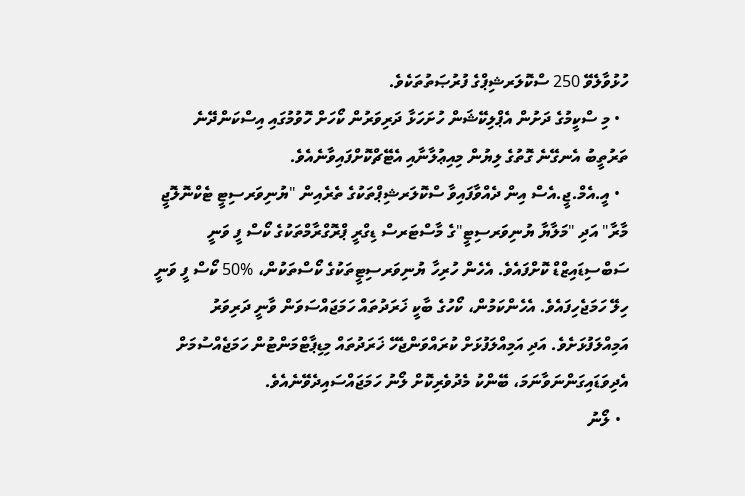ހުޅުވާލެވޭ 250 ސްކޮލަރޝިޕްގެ ފުރުޞަތުތަކެވެ.
  • މި ސްކީމުގެ ދަށުން އެޕްލިކޭޝަން ހުށަހަޅާ ދަރިވަރުން ކޯހަށް ހޮވުމުގައި އިސްކަންދޭނެ ތަރުތީބު އެނގޭނެ ގޮތުގެ ލިޔުން މިއިޢުލާނާއި އެޓޭޗްކޮށްފައިވާނެއެވެ.
  • އީ.އެމް.ޖީ.އެސް އިން ދެއްވާފައިވާ ސްކޮލަރޝިޕްތަކުގެ ތެރެއިން "ޔުނިވަރސިޓީ ޓެކްނޮލޮޖީ މާރާ" އަދި "މަލާޔާ ޔުނިވަރސިޓީ"ގެ މާސްޓަރސް ޑިގްރީ ޕްރޮގްރާމްތަކުގެ ކޯސް ފީ ވަނީ ސަބްސިޑައިޒްޑް ކޮށްފައެވެ. އެހެން ހުރިހާ ޔުނިވަރސިޓީތަކުގެ ކޯސްތަކުން، %50 ކޯސް ފީ ވަނީ ހިލޭ ހަމަޖެހިފައެވެ. އެހެންކަމުން، ކޯހުގެ ބާކީ ޚަރަދުތައް ހަމަޖައްސަވަން ވާނީ ދަރިވަރު އަމިއްލަފުޅަށެވެ. އަދި އަމިއްލަފުޅަށް ކުރައްވަންޖެހޭ ޚަރަދުތައް މިޑިޕާޓްމަންޓުން ހަމަޖެއްސުމަށް އެދިވަޑައިގަންނަވާނަމަ، ބޭންކު މެދުވެރިކޮށް ލޯނު ހަމަޖައްސައިދެވޭނެއެވެ.
  • ލޯނު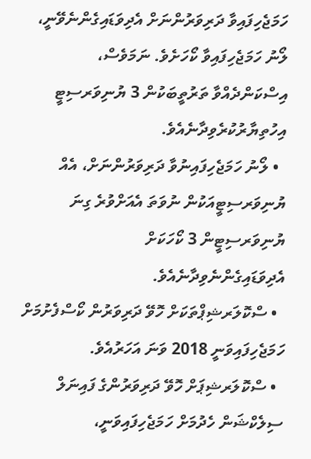ހަމަޖެހިފައިވާ ދަރިވަރުންނަށް އެދިވަޑައިގެންނެވޭނީ، ލޯނު ހަމަޖެހިފައިވާ ކޯހަށެވެ. ނަމަވެސް، އިސްކަންދެއްވާ ތަރުތީބަކުން 3 ޔުނިވަރސިޓީ އިހުތިޔާރުކުރެވިދާނެއެވެ.
  • ލޯނު ހަމަޖެހިފައިނުވާ ދަރިވަރުންނަށް، އެއް ޔުނިވަރސިޓީއަކުން ނުވަތަ އެއަށްވުރެ ގިނަ ޔުނިވަރސިޓީން 3 ކޯހަކަށް އެދިވަޑައިގެންނެވިދާނެއެވެ.
  • ސްކޮލަރޝިޕްތަކަށް ހޮވޭ ދަރިވަރުން ކޯސްފެށުމަށް ހަމަޖެހިފައިވަނީ 2018 ވަނަ އަހަރުއެވެ.
  • ސްކޮލަރޝިޕަށް ހޮވޭ ދަރިވަރުންގެ ފައިނަލް ސިލެކްޝަން ހެދުމަށް ހަމަޖެހިފައިވަނީ،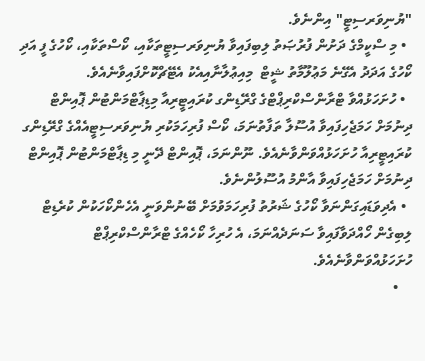"ޔުނިވަރސިޓީ" އިންނެވެ.
  • މި ސްކީމްގެ ދަށުން ފުރުޞަތު ލިބިފައިވާ ޔުނިވަރސިޓީތަކާއި، ކޯސްތަކާއި، ކޯހުގެ ފީ އަދި ކޯހުގެ އަދަދު އެގޭނެ މަޢުލޫމާތު ޝީޓް  މިއިޢުލާނާއިއެކު އެޓޭޗްކޮށްފައިވާނެއެވެ.
  • ހުށަހަޅުއްވާ ޓްރާންސްކްރިޕްޓްގެ ގްރޭޑިންގ ކުރައިޓީރިއާ މިޑިޕާޓްމަންޓުން ޕޮއިންޓް ދިނުމަށް ހަމަޖެހިފައިވާ އުސޫލާ ތަފާތުނަމަ، ކޯސް ފުރިހަމަކުރި ޔުނިވަރސިޓީއެއްގެ ގްރޭޑިންގ ކުރައިޓީރިއާ ހުށަހަޅުއްވަންވާނެއެވެ. ނޫންނަމަ، ޕޮއިންޓް ދޭނީ މި ޑިޕާޓްމަންޓުން ޕޮއިންޓް ދިނުމަށް ހަމަޖެހިފައިވާ އާންމު އުސޫލުންނެވެ.
  • އެދިވަޑައިގަންނަވާ ކޯހުގެ ޝަރުތު ފުރިހަމަވުމަށް ބޭނުންވަނީ އެހެންކޯހަކުން ކުރެޑިޓް ލިބިގެން ހޯއްދަވާފައިވާ ސަނަދެއްނަމަ، އެ ހުރިހާ ކޯހެއްގެ ޓްރާންސްކްރިޕްޓް ހުށަހަޅުއްވަންވާނެއެވެ.
    •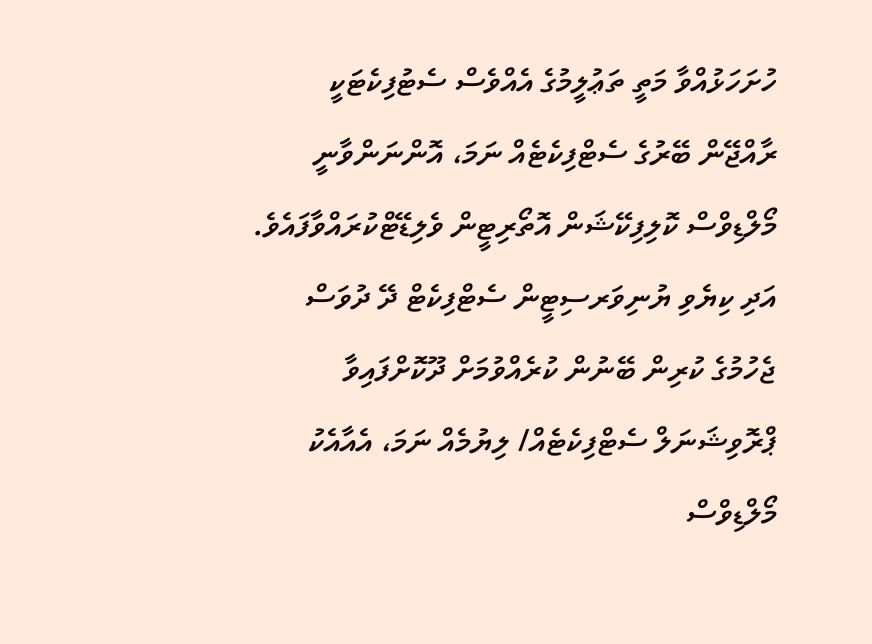ހުށަހަޅުއްވާ މަތީ ތަޢުލީމުގެ އެއްވެސް ސެޓުފިކެޓަކީ  ރާއްޖޭން ބޭރުގެ ސެޓްފިކެޓެއް ނަމަ، އޮންނަންވާނީ މޯލްޑިވްސް ކޮލިފިކޭޝަން އޮތޯރިޓީން ވެލިޑޭޓްކުރައްވާފައެވެ. އަދި ކިޔެވި ޔުނިވަރސިޓީން ސެޓްފިކެޓް ދޭ ދުވަސް ޖެހުމުގެ ކުރިން ބޭނުން ކުރެއްވުމަށް ދޫކޮށްފައިވާ ޕްރޮވިޝަނަލް ސެޓްފިކެޓެއް/ ލިޔުމެއް ނަމަ، އެއާއެކު މޯލްޑިވްސް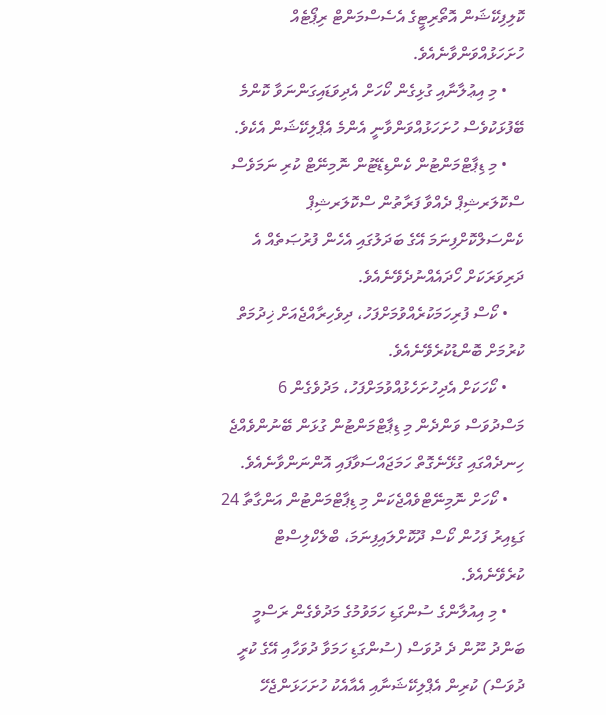ކޮލިފިކޭޝަން އޮތޯރިޓީގެ އެސެސްމަންޓް ރިޕޯޓެއް ހުށަހަޅުއްވަންވާނެއެވެ.
    • މި އިޢުލާނާއި ގުޅިގެން ކޯހަށް އެދިވަޑައިގަންނަވާ ކޮންމެ ބޭފުޅަކުވެސް ހުށަހަޅުއްވަންވާނީ އެންމެ އެޕްލިކޭޝަން އެކެވެ.
    • މި ޑިޕާޓްމަންޓުން ކެންޑިޑޭޓުން ނޮމިނޭޓް ކުރި ނަމަވެސް ސްކޮލަރޝިޕް ދެއްވާ ފަރާތުން ސްކޮލަރޝިޕް ކެންސަލްކޮށްފިނަމަ އޭގެ ބަދަލުގައި އެހެން ފުރުޞަތެއް އެ ދަރިވަރަކަށް ހޯދައެއްނުދެވޭނެއެވެ.
    • ކޯސް ފުރިހަމަކުރެއްވުމަށްފަހު، ދިވެހިރާއްޖެއަށް ޚިދުމަތް ކުރުމަށް ބޮންޑުކުރެވޭނެއެވެ.
    • ކޯހަކަށް އެދިހުށަހެޅުއްވުމަށްފަހު، މަދުވެގެން 6 މަސްދުވަސް ވަންދެން މި ޑިޕާޓްމަންޓުން ގުޅަން ބޭނުންވެއްޖެ ހިނދެއްގައި ގުޅޭނެގޮތް ހަމަޖައްސަވާފައި އޮންނަންވާނެއެވެ.
    • ކޯހަށް ނޮމިނޭޓްވެއްޖެކަން މި ޑިޕާޓްމަންޓުން އަންގާތާ 24 ގަޑިއިރު ފަހުން ކޯސް ދޫކޮށްލައިފިނަމަ، ބްލެކްލިސްޓް ކުރެވޭނެއެވެ.
    • މި އިއުލާންގެ ސުންގަޑި ހަމަވުމުގެ މަދުވެގެން ރަސްމީ ބަންދު ނޫން ދެ ދުވަސް (ސުންގަޑި ހަމަވާ ދުވަހާއި އޭގެ ކުރީ ދުވަސް) ކުރިން އެޕްލިކޭޝަނާއި އެއާއެކު ހުށަހަޅަންޖެހޭ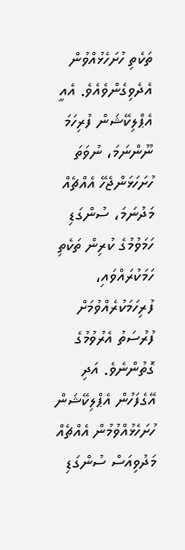ތަކެތި ހުށަހެޅުއްވުން އެދެވިގެންވެއެވެ. އެއީ އެޕްލިކޭޝަން ފުރިހަމަ ނޫންނަމަ، ނުވަތަ ހުށަހަޅަންޖެހޭ އެއްޗެއް މަދުނަމަ، ސުންގަޑި ހަމަވުމުގެ ކުރިން ތަކެތި ހަމަކުރައްވައި،  ފުރިހަމަކުރެއްވުމަށް ފުރުސަތު އެރުވުމުގެ ގޮތުންނެވެ. އަދި އޭގެފަހުން އެޕްލިކޭޝަން ހުށަހެޅުއްވުމުން އެއްޗެއް މަދުވިއަސް ސުންގަޑި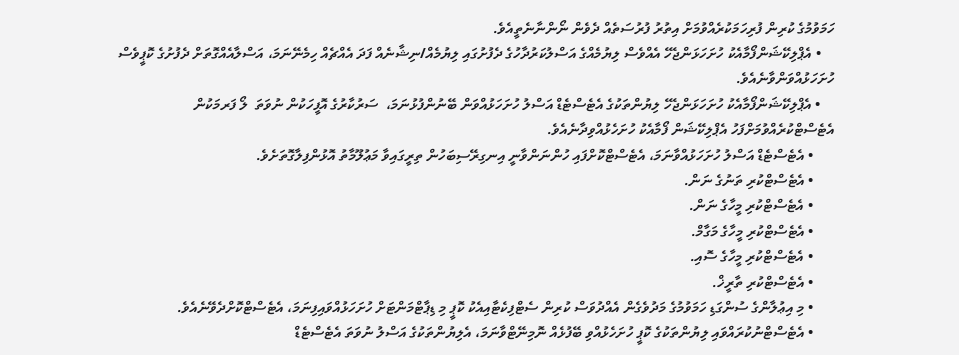ހަމަވުމުގެ ކުރިން ފުރިހަމަކުރެއްވުމަށް އިތުރު ފުރުސަތެއް ދެވެން ނޯންނާނެތީއެވެ.
    • އެޕްލިކޭޝަންފޯމާއެކު ހުށަހަޅަންޖެހޭ އެއްވެސް ލިޔުމެއްގެ އަސްލުކަރުދާހުގެ ދެފުށުގައި ލިޔުމެއް/ނިޝާނެއް ފަދަ އެއްޗެއް ހިމެނޭނަމަ، އަސްލާއެއްގޮތަށް ދެފުށުގެ ކޮޕީވެސް ހުށަހަޅުއްވަންވާނެއެވެ.
    • އެޕްލިކޭޝަންފޯމާއެކު ހުށަހަޅަންޖެހޭ ލިޔުންތަކުގެ އެޓެސްޓެޑް އަސްލު ހުށަހަޅުއްވަން ބޭނުންފުޅުނަމަ،  ސަރުކާރުގެ އޮފީހަކުން ނުވަތަ  ލޯ ފަރމަކުން އެޓެސްޓްކުރެއްވުމަށްފަހު އެޕްލިކޭޝަން ފޯމާއެކު ހުށަހެޅުއްވިދާނެއެވެ.
      • އެޓެސްޓެޑް އަސްލު ހުށަހަޅުއްވާނަމަ، އެޓެސްޓްކޮށްފައި ހުންނަންވާނީ އިނގިރޭސިބަހުން ތިރީގައިވާ މަޢުލޫމާތު އޮޅުންފިލާގޮތަށެވެ.
      • އެޓެސްޓްކުރި ތަނުގެ ނަން.
      • އެޓެސްޓްކުރި މީހާގެ ނަން.
      • އެޓެސްޓްކުރި މީހާގެ މަގާމް.
      • އެޓެސްޓްކުރި މީހާގެ ސޮއި.
      • އެޓެސްޓްކުރި ތާރީޚް.
      • މި އިޢުލާންގެ ސުންގަޑި ހަމަވުމުގެ މަދުވެގެން އެއްދުވަސް ކުރިން ސެޓްފިކެޓާއިއެކު ކޮޕީ މި ޑިޕާޓްމަންޓަށް ހުށަހަޅުއްވައިފިނަމަ، އެޓެސްޓްކޮށްދެވޭނެއެވެ.
      • އެޓެސްޓްނުކުރައްވައި ލިޔުންތަކުގެ ކޮޕީ ހުށަހެޅުއްވި ބޭފުޅެއް ނޮމިނޭޓްވާނަމަ، އެލިޔުންތަކުގެ އަސްލު ނުވަތަ އެޓެސްޓެޑް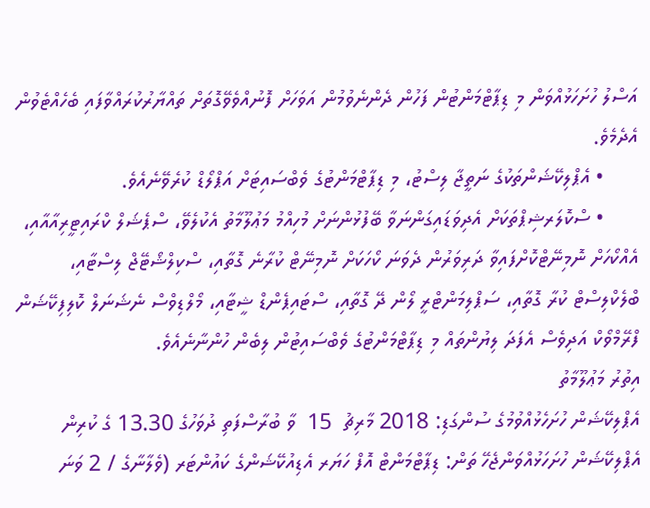އަސްލު ހުށަހަޅުއްވަން މި ޑިޕާޓްމަންޓުން ފަހުން ދެންނެވުމުން އަވަހަށް ފޮނުއްވެވޭގޮތަށް ތައްޔާރުކުރައްވާފައި ބެހެއްޓެވުން އެދެމެވެ.
      • އެޕްލިކޭޝަންތަކުގެ ނަތީޖާ ލިސްޓު، މި ޑިޕާޓްމަންޓުގެ ވެބްސައިޓަށް އަޕްލޯޑް ކުރެވޭނެއެވެ.
      • ސްކޮލަރޝިޕްތަކަށް އެދިވަޑައިގަންނަވާ ބޭފުޅުންނަށް މުހިއްމު މަޢުލޫމާތު އެކުލެވޭ، ސްޕެޝަލް ކްރައިޓީރިއާއާއި،  އެއްކޯހަށް ނޮމިނޭޓްކޮށްފައިވާ ދަރިވަރުން ދެވަނަ ކޯހަކަށް ނޮމިނޭޓް ކުރާނެ ގޮތާއި، ސްކިލްޝޯޓޭޖް ލިސްޓާއި، ބްލެކްލިސްޓް ކުރާ ގޮތާއި، ސަޕްލިމަންޓްރީ ލޯން ދޭ ގޮތާއި، ސްޓައިޕެންޑް ޝީޓާއި، މޯލްޑިވްސް ނެޝަނަލް ކޮލިފިކޭޝަން ފްރޭމްވޯކް އަދިވެސް އެފަދަ ލިޔުންތައް މި ޑިޕާޓްމަންޓުގެ ވެބްސައިޓުން ލިބެން ހުންނާނެއެވެ.
އިތުރު މަޢުލޫމާތު
އެޕްލިކޭޝަން ހުށަހެޅުއްވުމުގެ ސުންގަޑި: 2018 މާރިޗު  15  ވާ ބުރާސްފަތި ދުވަހުގެ 13.30 ގެ ކުރިން
އެޕްލިކޭޝަން ހުށަހަޅުއްވަންޖެހޭ ތަން: ޑިޕާޓްމަންޓް އޮފް ހަޔަރ އެޑިއުކޭޝަންގެ ކައުންޓަރ (ވެލާނާގެ / 2 ވަނަ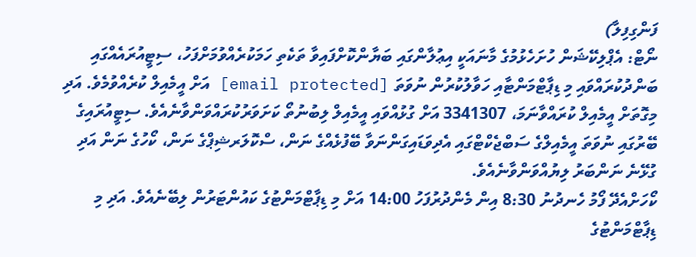ފަންގިފިލާ)
ނޯޓް: އެޕްލިކޭޝަން ހުށަހެޅުމުގެ މާނައަކީ އިޢުލާންގައި ބަޔާންކޮށްފައިވާ ތަކެތި ހަމަކުރެއްވުމަށްފަހު، ސިޓީއުރައެއްގައި ބަންދުކުރައްވައި މި ޑިޕާޓްމަންޓާއި ހަވާލުކުރުން ނުވަތަ [email protected] އަށް އީމެއިލް ކުރެއްވުމެވެ. އަދި މިގޮތަށް އީމެއިލް ކުރައްވާނަމަ، 3341307 އަށް ގުޅުއްވައި އީމެއިލް ލިބުނުތޯ ކަށަވަރުކުރައްވަންވާނެއެވެ. ސިޓީއުރައިގެ ބޭރުގައި ނުވަތަ އީމެއިލްގެ ސަބްޖެކްޓްގައި އެދިވަޑައިގަންނަވާ ބޭފުޅެއްގެ ނަން، ސްކޮލަރޝިޕްގެ ނަން، ކޯހުގެ ނަން އަދި ގުޅޭނެ ނަންބަރު ލިޔުއްވަންވާނެއެވެ.
ކޯހަށްއެދޭ ފޯމު ހެނދުނު 8:30 އިން މެންދުރުފަހު 14:00 އަށް މި ޑިޕާޓްމަންޓުގެ ކައުންޓަރުން ލިބޭނެއެވެ. އަދި މި ޑިޕާޓްމަންޓުގެ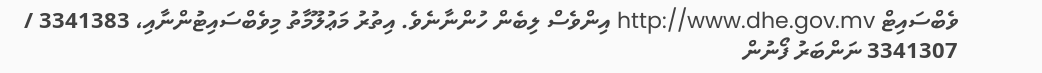ވެބްސައިޓް http://www.dhe.gov.mv އިންވެސް ލިބެން ހުންނާނެވެ. އިތުރު މަޢުލޫމާތު މިވެބްސައިޓުންނާއި، 3341383 / 3341307 ނަންބަރު ފޯނުން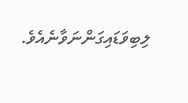ލިބިވަޑައިގަންނަވާނެއެވެ.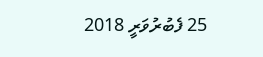25 ފެބުރުވަރީ 2018